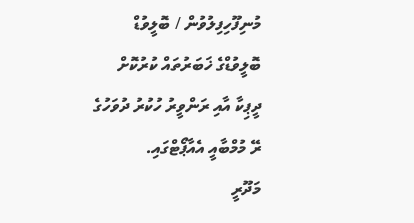މުނިފޫހިފިލުވުން / ބޮލީވުޑް
ބޮލީވުޑްގެ ޚަބަރުތައް ކުރުކޮށް
ދީޕިކާ އާއި ރަންވީރު ހުކުރު ދުވަހުގެ ރޭ މުމްބާއީ އެއާޕޯޓްގައި.
މަދޫރީ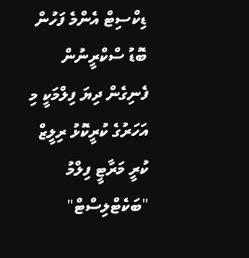ޑިކްސިޓް އެންމެ ފަހުން ބޮޑު ސްކްރީނުން ފެނިގެން ދިޔަ ފިލްމަކީ މި އަހަރުގެ ކުރީކޮޅު ރިލީޒް ކުރީ މަރާޓީ ފިލްމު "ބަކެޓްލިސްޓް"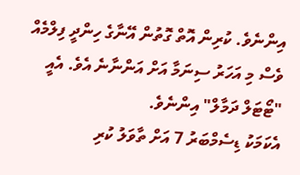އިންނެވެ. ކުރިން އޮތް ގޮތުން އޭނާގެ ހިންދީ ފިލްމެއް ވެސް މި އަހަރު ސިނަމާ އަށް އަންނާނެ އެވެ. އެއީ "ޓޯޓަލް ދަމާލް" އިންނެވެ.
އެކަމަކު ޑިސެމްބަރު 7 އަށް ތާވަލު ކުރި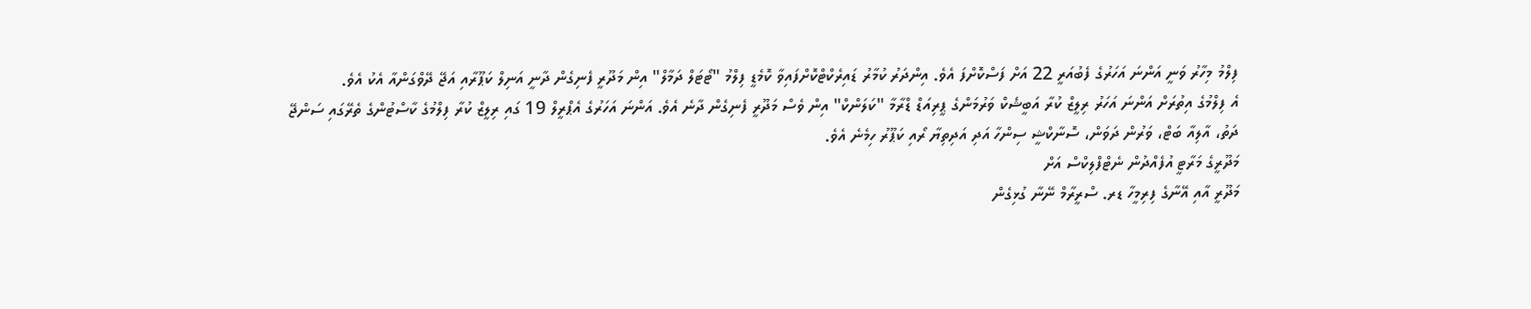ފިލްމު މިހާރު ވަނީ އަންނަ އަހަރުގެ ފެބުއަރީ 22 އަށް ފަސްކޮށްފަ އެވެ. އިންދަރު ކުމާރު ޑައިރެކްޓްކޮށްފައިވާ ކޮމެޑީ ފިލްމު "ޓޯޓަލް ދަމާލް" އިން މަދޫރީ ފެނިގެން ދާނީ އަނިލް ކަޕޫރާއި އަޖޭ ދޭވްގަންއާ އެކު އެވެ.
އެ ފިލްމުގެ އިތުރަށް އަންނަ އަހަރު ރިލީޒް ކުރާ އަބީޝެކް ވަރުމަންގެ ޕީރިއަޑް ޑްރާމާ "ކަލަންކް" އިން ވެސް މަދޫރީ ފެނިގެން ދާނެ އެވެ. އަންނަ އަހަރުގެ އެޕްރީލް 19 ގައި ރިލީޒް ކުރާ ފިލްމުގެ ކާސްޓުންގެ ތެރޭގައި ސަންޖޭ ދަތު، އާލިއާ ބަޓް، ވަރުން ދަވަން، ސޮނާކްޝީ ސިންހާ އަދި އަދިތިޔާ ރޯއި ކަޕޫރު ހިމެނެ އެވެ.
މަދޫރީގެ މަރާޓީ އުފެއްދުން ނެޓްފްލިކްސް އަށް
މަދޫރީ އާއި އޭނާގެ ފިރިމީހާ ޑރ. ސްރީރާމް ނޭނާ ގުޅިގެން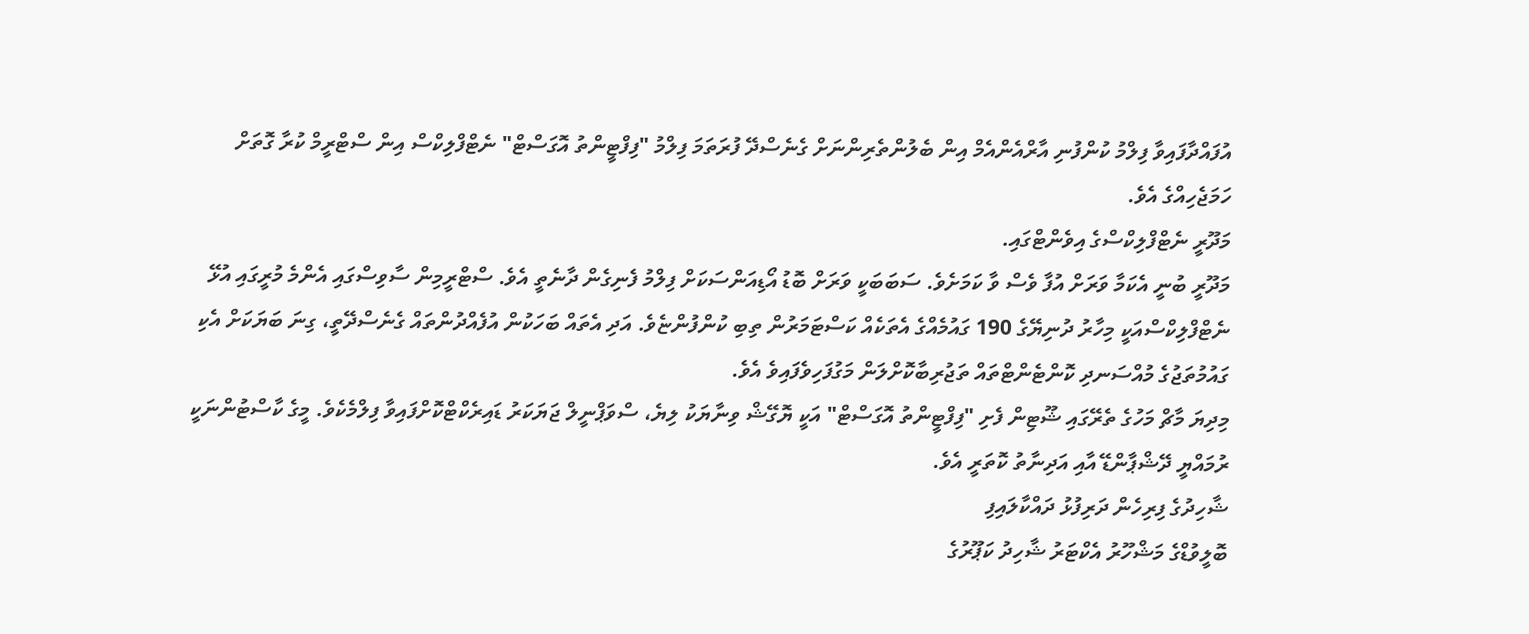އުފައްދާފައިވާ ފިލްމު ކުންފުނި އާރްއެންއެމް އިން ބެލުންތެރިންނަށް ގެނެސްދޭ ފުރަތަމަ ފިލްމު "ފިފްޓީންތު އޮގަސްޓް" ނެޓްފްލިކްސް އިން ސްޓްރީމް ކުރާ ގޮތަށް ހަމަޖެހިއްގެ އެވެ.
މަދޫރީ ނެޓްފްލިކްސްގެ އިވެންޓްގައި.
މަދޫރީ ބުނީ އެކަމާ ވަރަށް އުފާ ވެސް ވާ ކަމަށެވެ. ސަބަބަކީ ވަރަށް ބޮޑު އޯޑިއަންސަކަށް ފިލްމު ފެނިގެން ދާނެތީ އެވެ. ސްޓްރީމިން ސާވިސްގައި އެންމެ މުރީގައި އުޅޭ ނެޓްފްލިކްސްއަކީ މިހާރު ދުނިޔޭގެ 190 ގައުމެއްގެ އެތަކެއް ކަސްޓަމަރުން ތިބި ކުންފުންޏެވެ. އަދި އެތައް ބަހަކުން އުފެއްދުންތައް ގެނެސްދޭތީ، ގިނަ ބަޔަކަށް އެކި ގައުމުތަޖުގެ މުއްސަނދި ކޮންޓެންޓްތައް ތަޖުރިބާކޮށްލަން މަގުފަހިވެފައިވެ އެވެ.
މިދިޔަ މާޗް މަހުގެ ތެރޭގައި ޝޫޓިން ފެށި "ފިފްޓީންތު އޮގަސްޓް" އަކީ ޔޮގޭޝް ވިނާޔަކު ލިޔެ، ސްވަޕްނީލް ޖަޔަކަރު ޑައިރެކްޓްކޮށްފައިވާ ފިލްމެކެވެ. މީގެ ކާސްޓުންނަކީ ރުމައްޔީ ދޭޝްޕާންޑޭ އާއި އަދިނާތު ކޮތަރީ އެވެ.
ޝާހިދުގެ ފިރިހެން ދަރިފުޅު ދައްކާލައިފި
ބޮލީވުޑްގެ މަޝްހޫރު އެކްޓަރު ޝާހިދު ކަޕޫރުގެ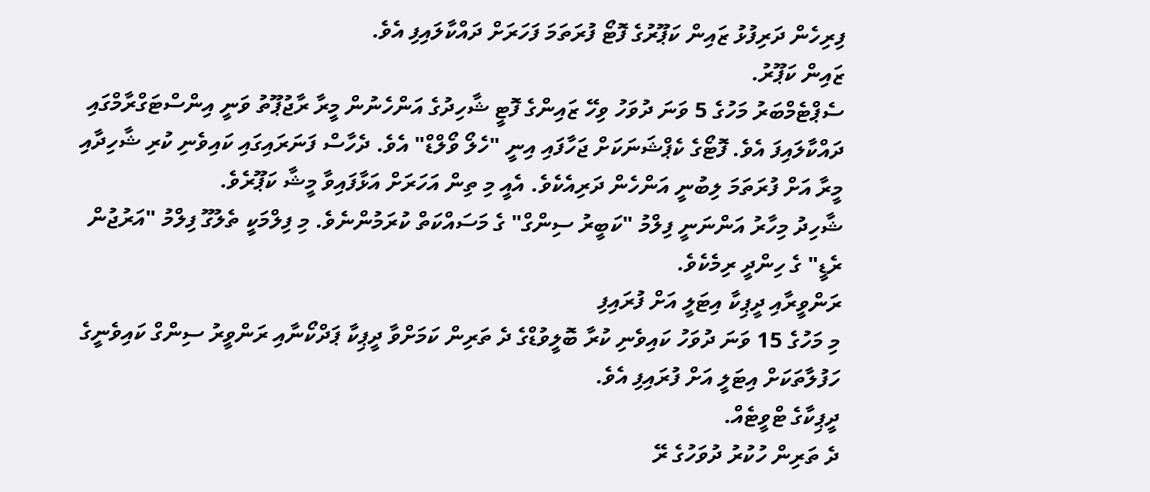ފިރިހެން ދަރިފުޅު ޒައިން ކަޕޫރުގެ ފޮޓޯ ފުރަތަމަ ފަހަރަށް ދައްކާލައިފި އެވެ.
ޒައިން ކަޕޫރު.
ސެޕްޓެމްބަރު މަހުގެ 5 ވަނަ ދުވަހު ވިހޭ ޒައިންގެ ފޮޓީ ޝާހިދުގެ އަންހެނުން މީރާ ރާޖުޕޫތު ވަނީ އިންސްޓަގްރާމްގައި ދައްކާލައިފަ އެވެ. ފޮޓޯގެ ކެޕްޝަނަކަށް ޖަހާފައި އިނީ "ހެލޯ ވޯލްޑް" އެވެ. ދެހާސް ފަނަރައިގައި ކައިވެނި ކުރި ޝާހިދާއި މީރާ އަށް ފުރަތަމަ ލިބުނީ އަންހެން ދަރިއެކެވެ. އެއީ މި ތިން އަހަރަށް އަޅާފައިވާ މީޝާ ކަޕޫރެވެ.
ޝާހިދު މިހާރު އަންނަނީ ފިލްމު "ކަބީރު ސިންގް" ގެ މަސައްކަތް ކުރަމުންނެވެ. މި ފިލްމަކީ ތެލުގޫ ފިލްމު "އަރުޖުން ރެޑީ" ގެ ހިންދީ ރިމެކެވެ.
ރަންވީރާއި ދީޕިކާ އިޓަލީ އަށް ފުރައިފި
މި މަހުގެ 15 ވަނަ ދުވަހު ކައިވެނި ކުރާ ބޮލީވުޑްގެ ދެ ތަރިން ކަމަށްވާ ދީޕިކާ ޕަދްކޯނާއި ރަންވީރު ސިންގް ކައިވެނީގެ ހަފުލާތަކަށް އިޓަލީ އަށް ފުރައިފި އެވެ.
ދީޕިކާގެ ޓްވީޓެއް.
ދެ ތަރިން ހުކުރު ދުވަހުގެ ރޭ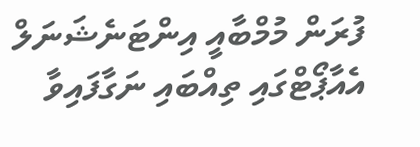ފުރަން މުމްބާއީ އިންޓަނެޝަނަލް އެއާޕޯޓްގައި ތިއްބައި ނަގާފައިވާ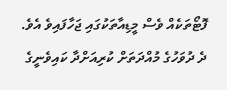ފޮޓޯތަކެއް ވެސް މީޑިއާތަކުގައި ޖަހާފައިވެ އެވެ. ދެ ދުވަހުގެ މުއްދަތަށް ކުރިއަށްދާ ކައިވެނީގެ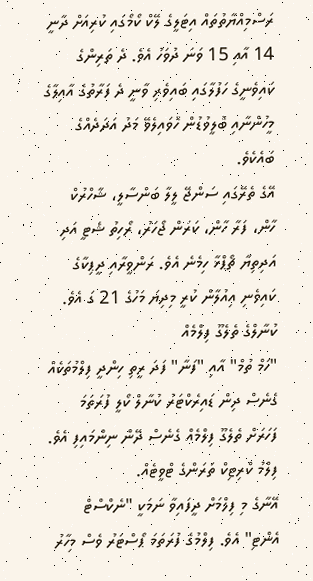ރަސްމިއްޔާތުތައް އިޓަލީގެ ލޭކް ކޯމޯގައި ކުރިއަށް ދާނީ 14 އާއި 15 ވަނަ ދުވަހު އެވެ. ދެ ތަރިންގެ ކައިވެނީގެ ހަފުލާގައި ބައިވެރި ވާނީ ދެ ފަރާތުގެ އާއިލާގެ މީހުންނާއި ބޮލީވުޑުން ހޮވައިލެވޭ މަދު އަދަދެއްގެ ބައެކެވެ.
އޭގެ ތެރޭގައި ސަންޖޭ ލީލާ ބަންސާލީ، ޝާހްރުކް ހާން، ފަރާ ހާން، ކަރަން ޖޯހަރު، ރޯހިތު ޝެޓީ އަދި އަދިތިޔާ ޗޯޕްޅާ ހިމެނެ އެވެ. ރަންވީރާއި ދީޕިކާގެ ކައިވެނި އިއުލާން ކުރީ މިދިޔަ މަހުގެ 21 ގަ އެވެ.
ކުނާލްގެ ތެލެގޫ ފިލްމެއް
"ހަމް ތުމް" އާއި "ފަނާ" ފަދަ ރީތި ހިންދީ ފިލްމުތަކެއް ގެނެސް ދިން ޑައިރެކްޓަރު ކުނާލް ކޯލީ ފުރަތަމަ ފަހަރަށް ތެލެގޫ ފިލްމެއް ގެނެސް ދޭން ނިންމައިފި އެވެ.
ފިލްމު ކްރިޓިކް ތަރަންގެ ޓްވީޓެއް.
އޭނާގެ މި ފިލްމަށް ދީފައިވާ ނަމަކީ "ނެކްސްޓް އެންޓި" އެވެ. ފިލްމުގެ ފުރަތަމަ ޕޯސްޓަރު ވެސް މިހާރު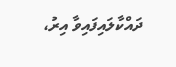ދައްކާލައިފައިވާ އިރު،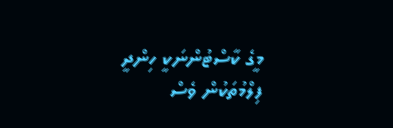މީގެ ކާސްޓުންނަކީ ހިންދީ ފިލްމުތަކުން ވެސް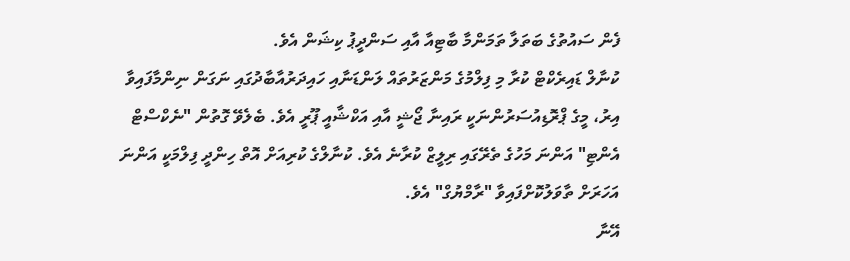ފެން ސައުތުގެ ބަތަލާ ތަމަންމާ ބާޓިއާ އާއި ސަންދީޕު ކިޝަން އެވެ.
ކުނާލް ޑައިރެކްޓް ކުރާ މި ފިލްމުގެ މަންޒަރުތައް ލަންޑަނާއި ހައިދަރުއާބާދުގައި ނަގަން ނިންމާފައިވާ އިރު، މީގެ ޕްރޮޑިއުސަރުންނަކީ ރައިނާ ޖޯޝީ އާއި އަކްޝާއީ ޕޫރީ އެވެ. ބެލެވޭ ގޮތުން "ނެކްސްޓް އެންޓި" އަންނަ މަހުގެ ތެރޭގައި ރިލީޒް ކުރާނެ އެވެ. ކުނާލްގެ ކުރިއަށް އޮތް ހިންދީ ފިލްމަކީ އަންނަ އަހަރަށް ތާވަލުކޮށްފައިވާ "ރާމްޔުގް" އެވެ.
އޭނާ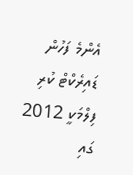އެންމެ ފަހުން ޑައިރެކްޓް ކުރި ފިލްމަކީ 2012 ގައި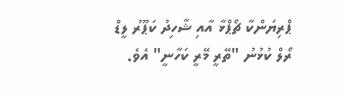ޕްރިޔަންކާ ޗޯޕްޅާ އާއި ޝާހިދު ކަޕޫރު ލީޑް ރޯލް ކުޅުނު "ތޭރީ މޭރީ ކަހާނީ" އެވެ.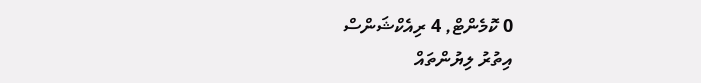0 ކޮމެންޓް, 4 ރިއެކްޝަންސް
އިތުރު ލިޔުންތައް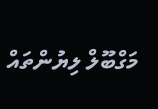މަގްބޫލް ލިޔުންތައް